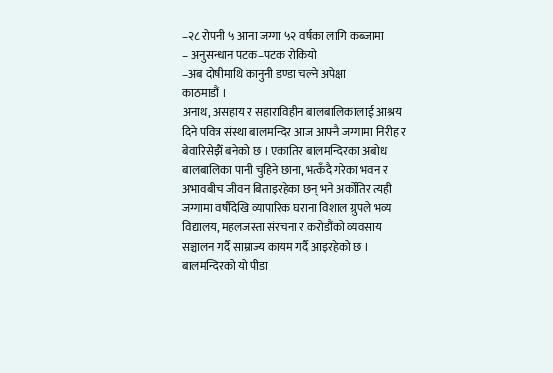–२८ रोपनी ५ आना जग्गा ५२ वर्षका लागि कब्जामा
– अनुसन्धान पटक–पटक रोकियो
–अब दोषीमाथि कानुनी डण्डा चल्ने अपेक्षा
काठमाडौं ।
अनाथ, असहाय र सहाराविहीन बालबालिकालाई आश्रय दिने पवित्र संस्था बालमन्दिर आज आफ्नै जग्गामा निरीह र बेवारिसेझैँ बनेको छ । एकातिर बालमन्दिरका अबोध बालबालिका पानी चुहिने छाना, भत्कँदै गरेका भवन र अभावबीच जीवन बिताइरहेका छन् भने अर्कोतिर त्यही जग्गामा वर्षौंदेखि व्यापारिक घराना विशाल ग्रुपले भव्य विद्यालय, महलजस्ता संरचना र करोडौंको व्यवसाय सञ्चालन गर्दै साम्राज्य कायम गर्दै आइरहेको छ । बालमन्दिरको यो पीडा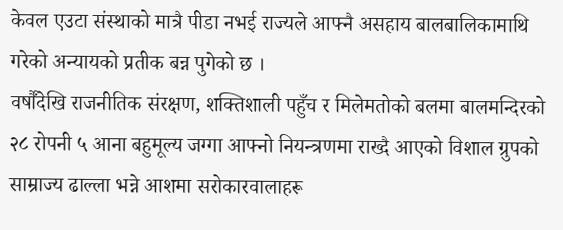केवल एउटा संस्थाको मात्रै पीडा नभई राज्यले आफ्नै असहाय बालबालिकामाथि गरेको अन्यायको प्रतीक बन्न पुगेको छ ।
वर्षौंदेखि राजनीतिक संरक्षण, शक्तिशाली पहुँच र मिलेमतोको बलमा बालमन्दिरको २८ रोपनी ५ आना बहुमूल्य जग्गा आफ्नो नियन्त्रणमा राख्दै आएको विशाल ग्रुपको साम्राज्य ढाल्ला भन्ने आशमा सरोकारवालाहरू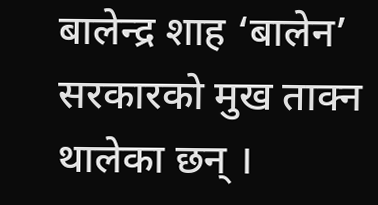बालेन्द्र शाह ‘बालेन’ सरकारको मुख ताक्न थालेका छन् ।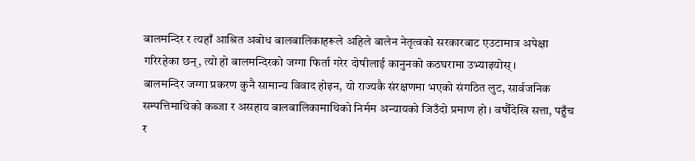बालमन्दिर र त्यहाँ आश्रित अबोध बालबालिकाहरूले अहिले बालेन नेतृत्वको सरकारबाट एउटामात्र अपेक्षा गरिरहेका छन्, त्यो हो बालमन्दिरको जग्गा फिर्ता गरेर दोषीलाई कानुनको कठघरामा उभ्याइयोस् ।
बालमन्दिर जग्गा प्रकरण कुनै सामान्य विवाद होइन, यो राज्यकै संरक्षणमा भएको संगठित लुट, सार्वजनिक सम्पत्तिमाथिको कब्जा र असहाय बालबालिकामाथिको निर्मम अन्यायको जिउँदो प्रमाण हो । वर्षौंदेखि सत्ता, पहुँच र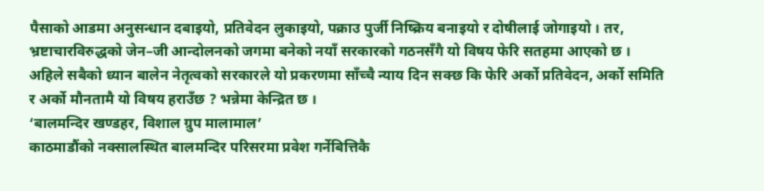पैसाको आडमा अनुसन्धान दबाइयो, प्रतिवेदन लुकाइयो, पक्राउ पुर्जी निष्क्रिय बनाइयो र दोषीलाई जोगाइयो । तर, भ्रष्टाचारविरुद्धको जेन–जी आन्दोलनको जगमा बनेको नयाँ सरकारको गठनसँगै यो विषय फेरि सतहमा आएको छ ।
अहिले सबैको ध्यान बालेन नेतृत्वको सरकारले यो प्रकरणमा साँच्चै न्याय दिन सक्छ कि फेरि अर्को प्रतिवेदन, अर्को समिति र अर्को मौनतामै यो विषय हराउँछ ? भन्नेमा केन्द्रित छ ।
‘बालमन्दिर खण्डहर, विशाल ग्रुप मालामाल’
काठमाडौंको नक्सालस्थित बालमन्दिर परिसरमा प्रवेश गर्नेबित्तिकै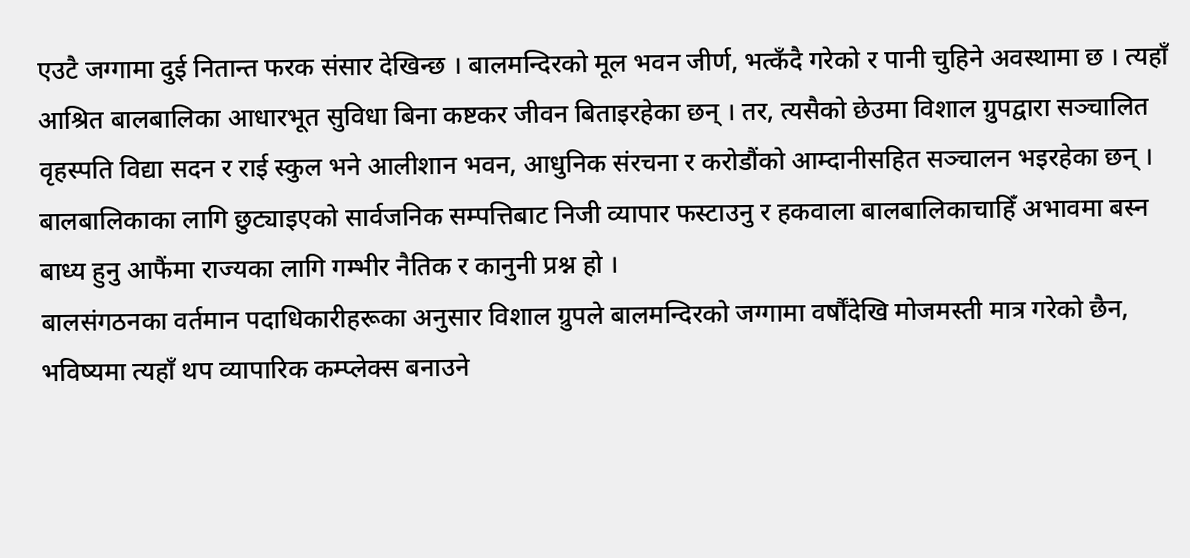एउटै जग्गामा दुई नितान्त फरक संसार देखिन्छ । बालमन्दिरको मूल भवन जीर्ण, भत्कँदै गरेको र पानी चुहिने अवस्थामा छ । त्यहाँ आश्रित बालबालिका आधारभूत सुविधा बिना कष्टकर जीवन बिताइरहेका छन् । तर, त्यसैको छेउमा विशाल ग्रुपद्वारा सञ्चालित वृहस्पति विद्या सदन र राई स्कुल भने आलीशान भवन, आधुनिक संरचना र करोडौंको आम्दानीसहित सञ्चालन भइरहेका छन् ।
बालबालिकाका लागि छुट्याइएको सार्वजनिक सम्पत्तिबाट निजी व्यापार फस्टाउनु र हकवाला बालबालिकाचाहिँ अभावमा बस्न बाध्य हुनु आफैंमा राज्यका लागि गम्भीर नैतिक र कानुनी प्रश्न हो ।
बालसंगठनका वर्तमान पदाधिकारीहरूका अनुसार विशाल ग्रुपले बालमन्दिरको जग्गामा वर्षौंदेखि मोजमस्ती मात्र गरेको छैन, भविष्यमा त्यहाँ थप व्यापारिक कम्प्लेक्स बनाउने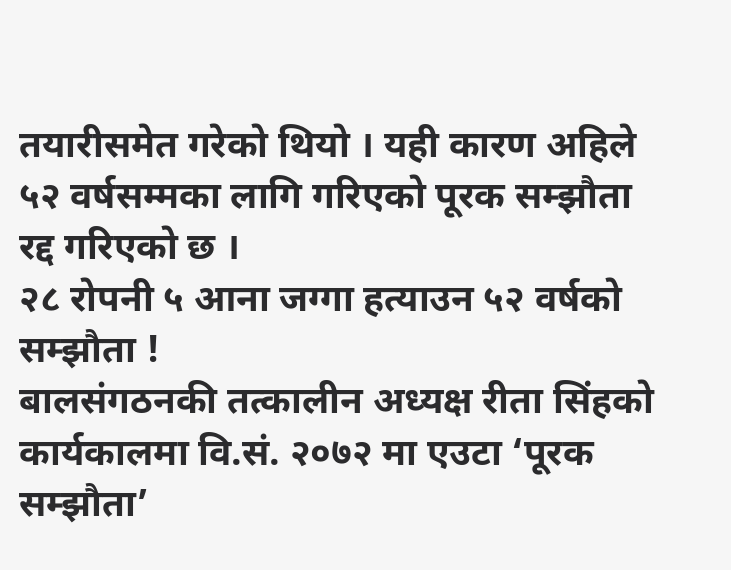तयारीसमेत गरेको थियो । यही कारण अहिले ५२ वर्षसम्मका लागि गरिएको पूरक सम्झौता रद्द गरिएको छ ।
२८ रोपनी ५ आना जग्गा हत्याउन ५२ वर्षको सम्झौता !
बालसंगठनकी तत्कालीन अध्यक्ष रीता सिंहको कार्यकालमा वि.सं. २०७२ मा एउटा ‘पूरक सम्झौता’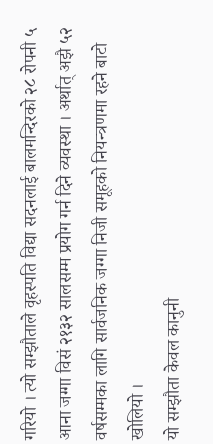गरियो । त्यो सम्झौताले वृहस्पति विद्या सदनलाई बालमन्दिरको २८ रोपनी ५ आना जग्गा विसं २१३२ सालसम्म प्रयोग गर्न दिने व्यवस्था । अर्थात् अझै ५२ वर्षसम्मका लागि सार्वजनिक जग्गा निजी समूहको नियन्त्रणमा रहने बाटो खोलियो ।
यो सम्झौता केवल कानुनी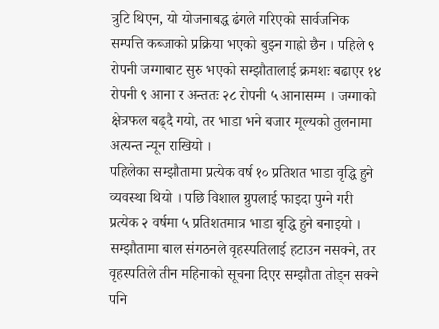त्रुटि थिएन, यो योजनाबद्ध ढंगले गरिएको सार्वजनिक सम्पत्ति कब्जाको प्रक्रिया भएको बुझ्न गाह्रो छैन । पहिले ९ रोपनी जग्गाबाट सुरु भएको सम्झौतालाई क्रमशः बढाएर १४ रोपनी ९ आना र अन्ततः २८ रोपनी ५ आनासम्म । जग्गाको क्षेत्रफल बढ्दै गयो, तर भाडा भने बजार मूल्यको तुलनामा अत्यन्त न्यून राखियो ।
पहिलेका सम्झौतामा प्रत्येक वर्ष १० प्रतिशत भाडा वृद्धि हुने व्यवस्था थियो । पछि विशाल ग्रुपलाई फाइदा पुग्ने गरी प्रत्येक २ वर्षमा ५ प्रतिशतमात्र भाडा बृद्धि हुने बनाइयो । सम्झौतामा बाल संगठनले वृहस्पतिलाई हटाउन नसक्ने, तर वृहस्पतिले तीन महिनाको सूचना दिएर सम्झौता तोड्न सक्ने पनि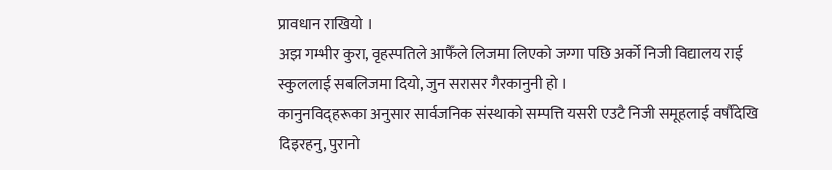प्रावधान राखियो ।
अझ गम्भीर कुरा, वृहस्पतिले आफैँले लिजमा लिएको जग्गा पछि अर्को निजी विद्यालय राई स्कुललाई सबलिजमा दियो, जुन सरासर गैरकानुनी हो ।
कानुनविद्हरूका अनुसार सार्वजनिक संस्थाको सम्पत्ति यसरी एउटै निजी समूहलाई वर्षौंदेखि दिइरहनु, पुरानो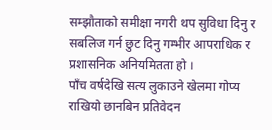सम्झौताको समीक्षा नगरी थप सुविधा दिनु र सबलिज गर्न छुट दिनु गम्भीर आपराधिक र प्रशासनिक अनियमितता हो ।
पाँच वर्षदेखि सत्य लुकाउने खेलमा गोप्य राखियो छानबिन प्रतिवेदन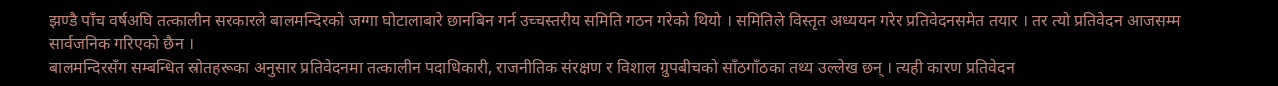झण्डै पाँच वर्षअघि तत्कालीन सरकारले बालमन्दिरको जग्गा घोटालाबारे छानबिन गर्न उच्चस्तरीय समिति गठन गरेको थियो । समितिले विस्तृत अध्ययन गरेर प्रतिवेदनसमेत तयार । तर त्यो प्रतिवेदन आजसम्म सार्वजनिक गरिएको छैन ।
बालमन्दिरसँग सम्बन्धित स्रोतहरूका अनुसार प्रतिवेदनमा तत्कालीन पदाधिकारी, राजनीतिक संरक्षण र विशाल ग्रुपबीचको साँठगाँठका तथ्य उल्लेख छन् । त्यही कारण प्रतिवेदन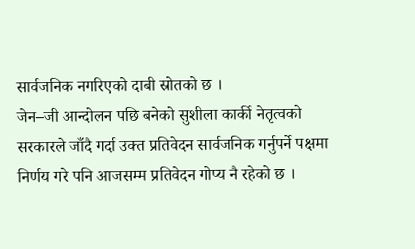सार्वजनिक नगरिएको दाबी स्रोतको छ ।
जेन–जी आन्दोलन पछि बनेको सुशीला कार्की नेतृत्वको सरकारले जाँदै गर्दा उक्त प्रतिवेदन सार्वजनिक गर्नुपर्ने पक्षमा निर्णय गरे पनि आजसम्म प्रतिवेदन गोप्य नै रहेको छ ।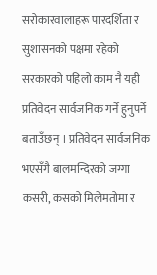सरोकारवालाहरू पारदर्शिता र सुशासनको पक्षमा रहेको सरकारको पहिलो काम नै यही प्रतिवेदन सार्वजनिक गर्ने हुनुपर्ने बताउँछन् । प्रतिवेदन सार्वजनिक भएसँगै बालमन्दिरको जग्गा कसरी, कसको मिलेमतोमा र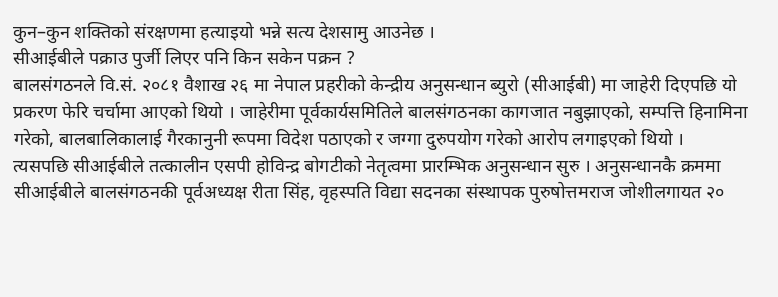कुन–कुन शक्तिको संरक्षणमा हत्याइयो भन्ने सत्य देशसामु आउनेछ ।
सीआईबीले पक्राउ पुर्जी लिएर पनि किन सकेन पक्रन ?
बालसंगठनले वि.सं. २०८१ वैशाख २६ मा नेपाल प्रहरीको केन्द्रीय अनुसन्धान ब्युरो (सीआईबी) मा जाहेरी दिएपछि यो प्रकरण फेरि चर्चामा आएको थियो । जाहेरीमा पूर्वकार्यसमितिले बालसंगठनका कागजात नबुझाएको, सम्पत्ति हिनामिना गरेको, बालबालिकालाई गैरकानुनी रूपमा विदेश पठाएको र जग्गा दुरुपयोग गरेको आरोप लगाइएको थियो ।
त्यसपछि सीआईबीले तत्कालीन एसपी होविन्द्र बोगटीको नेतृत्वमा प्रारम्भिक अनुसन्धान सुरु । अनुसन्धानकै क्रममा सीआईबीले बालसंगठनकी पूर्वअध्यक्ष रीता सिंह, वृहस्पति विद्या सदनका संस्थापक पुरुषोत्तमराज जोशीलगायत २०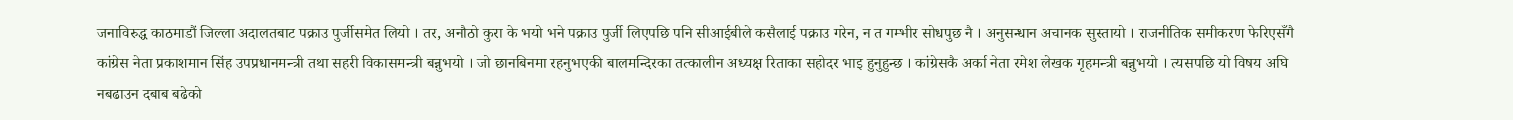जनाविरुद्ध काठमाडौं जिल्ला अदालतबाट पक्राउ पुर्जीसमेत लियो । तर, अनौठो कुरा के भयो भने पक्राउ पुर्जी लिएपछि पनि सीआईबीले कसैलाई पक्राउ गरेन, न त गम्भीर सोधपुछ नै । अनुसन्धान अचानक सुस्तायो । राजनीतिक समीकरण फेरिएसँगै कांग्रेस नेता प्रकाशमान सिंह उपप्रधानमन्त्री तथा सहरी विकासमन्त्री बन्नुभयो । जो छानबिनमा रहनुभएकी बालमन्दिरका तत्कालीन अध्यक्ष रिताका सहोदर भाइ हुनुहुन्छ । कांग्रेसकै अर्का नेता रमेश लेखक गृहमन्त्री बन्नुभयो । त्यसपछि यो विषय अघि नबढाउन दबाब बढेको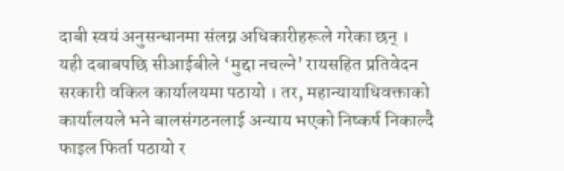दाबी स्वयं अनुसन्धानमा संलग्न अधिकारीहरूले गरेका छन् ।
यही दबाबपछि सीआईबीले ‘मुद्दा नचल्ने’ रायसहित प्रतिवेदन सरकारी वकिल कार्यालयमा पठायो । तर, महान्यायाधिवक्ताको कार्यालयले भने बालसंगठनलाई अन्याय भएको निष्कर्ष निकाल्दै फाइल फिर्ता पठायो र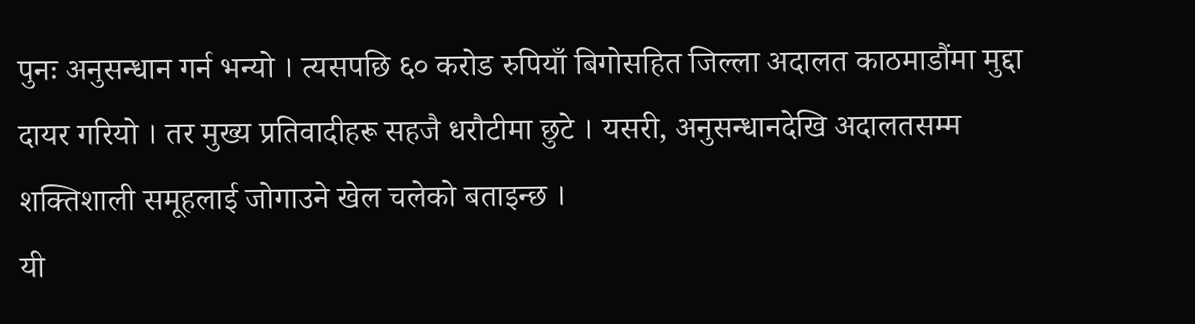पुनः अनुसन्धान गर्न भन्यो । त्यसपछि ६० करोड रुपियाँ बिगोसहित जिल्ला अदालत काठमाडौंमा मुद्दा दायर गरियो । तर मुख्य प्रतिवादीहरू सहजै धरौटीमा छुटे । यसरी, अनुसन्धानदेखि अदालतसम्म शक्तिशाली समूहलाई जोगाउने खेल चलेको बताइन्छ ।
यी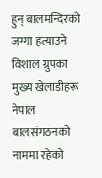हुन् बालमन्दिरको जग्गा हत्याउने विशाल ग्रुपका मुख्य खेलाडीहरू
नेपाल बालसंगठनको नाममा रहेको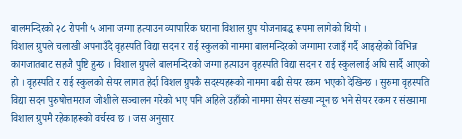बालमन्दिरको २८ रोपनी ५ आना जग्गा हत्याउन व्यापारिक घराना विशाल ग्रुप योजनाबद्ध रूपमा लागेको थियो ।
विशाल ग्रुपले चलाखी अपनाउँदै वृहस्पति विद्या सदन र राई स्कुलको नाममा बालमन्दिरको जग्गामा रजाइँ गर्दै आइरहेको विभिन्न कागजातबाट सहजै पुष्टि हुन्छ । विशाल ग्रुपले बालमन्दिरको जग्गा हत्याउन वृहस्पति विद्या सदन र राई स्कुललाई अघि सार्दै आएको हो । वृहस्पति र राई स्कुलको सेयर लागत हेर्दा विशल ग्रुपकै सदस्यहरूको नाममा बढी सेयर रकम भएको देखिन्छ । सुरुमा वृहस्पति विद्या सदन पुरुषोत्तमराज जोशीले सञ्चालन गरेको भए पनि अहिले उहाँको नाममा सेयर संख्या न्यून छ भने सेयर रकम र संख्यामा विशाल ग्रुपमै रहेकाहरूको वर्चस्व छ । जस अनुसार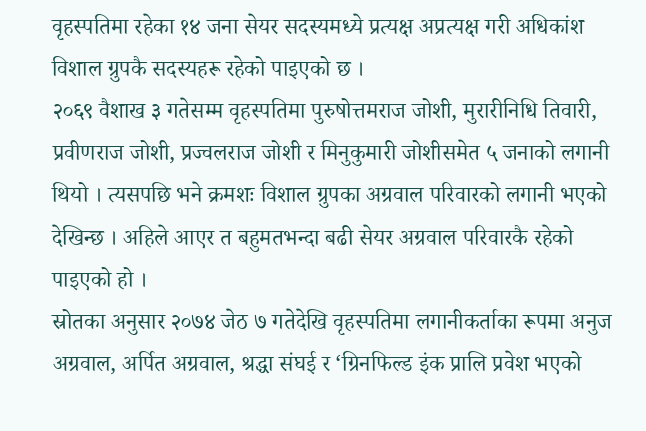वृहस्पतिमा रहेका १४ जना सेयर सदस्यमध्ये प्रत्यक्ष अप्रत्यक्ष गरी अधिकांश विशाल ग्रुपकै सदस्यहरू रहेको पाइएको छ ।
२०६९ वैशाख ३ गतेसम्म वृहस्पतिमा पुरुषोत्तमराज जोशी, मुरारीनिधि तिवारी, प्रवीणराज जोशी, प्रज्वलराज जोशी र मिनुकुमारी जोशीसमेत ५ जनाको लगानी थियो । त्यसपछि भने क्रमशः विशाल ग्रुपका अग्रवाल परिवारको लगानी भएको देखिन्छ । अहिले आएर त बहुमतभन्दा बढी सेयर अग्रवाल परिवारकै रहेको पाइएको हो ।
स्रोतका अनुसार २०७४ जेठ ७ गतेदेखि वृहस्पतिमा लगानीकर्ताका रूपमा अनुज अग्रवाल, अर्पित अग्रवाल, श्रद्धा संघई र ‘ग्रिनफिल्ड इंक प्रालि प्रवेश भएको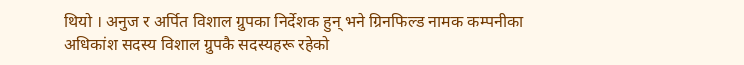थियो । अनुज र अर्पित विशाल ग्रुपका निर्देशक हुन् भने ग्रिनफिल्ड नामक कम्पनीका अधिकांश सदस्य विशाल ग्रुपकै सदस्यहरू रहेको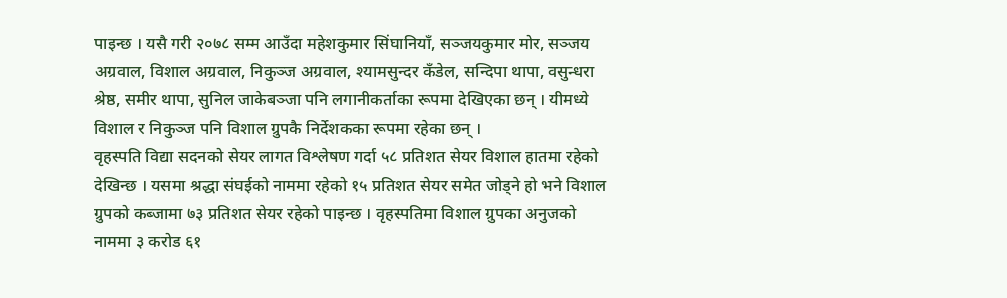पाइन्छ । यसै गरी २०७८ सम्म आउँदा महेशकुमार सिंघानियाँ, सञ्जयकुमार मोर, सञ्जय अग्रवाल, विशाल अग्रवाल, निकुञ्ज अग्रवाल, श्यामसुन्दर कँडेल, सन्दिपा थापा, वसुन्धरा श्रेष्ठ, समीर थापा, सुनिल जाकेबञ्जा पनि लगानीकर्ताका रूपमा देखिएका छन् । यीमध्ये विशाल र निकुञ्ज पनि विशाल ग्रुपकै निर्देशकका रूपमा रहेका छन् ।
वृहस्पति विद्या सदनको सेयर लागत विश्लेषण गर्दा ५८ प्रतिशत सेयर विशाल हातमा रहेको देखिन्छ । यसमा श्रद्धा संघईको नाममा रहेको १५ प्रतिशत सेयर समेत जोड्ने हो भने विशाल ग्रुपको कब्जामा ७३ प्रतिशत सेयर रहेको पाइन्छ । वृहस्पतिमा विशाल ग्रुपका अनुजको नाममा ३ करोड ६१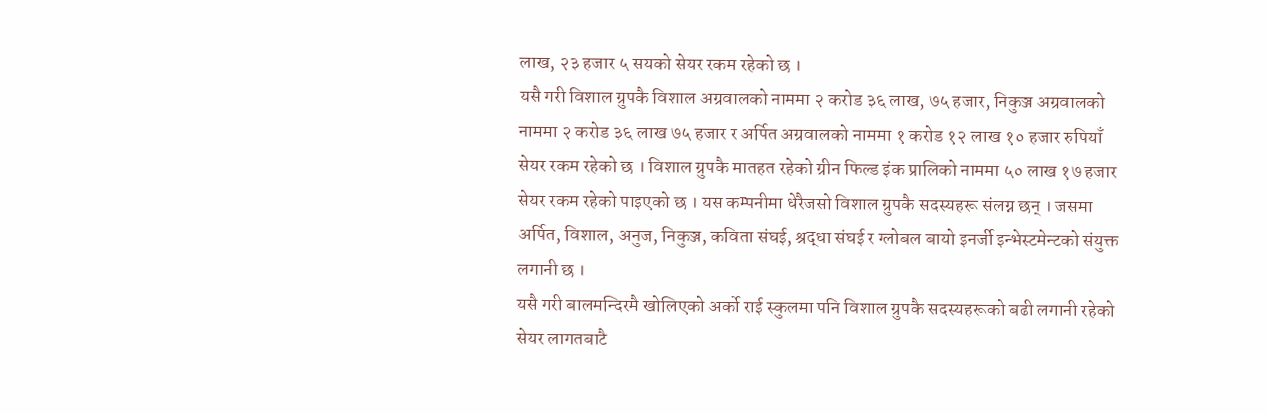लाख, २३ हजार ५ सयको सेयर रकम रहेको छ ।
यसै गरी विशाल ग्रुपकै विशाल अग्रवालको नाममा २ करोड ३६ लाख, ७५ हजार, निकुञ्ज अग्रवालको नाममा २ करोड ३६ लाख ७५ हजार र अर्पित अग्रवालको नाममा १ करोड १२ लाख १० हजार रुपियाँ सेयर रकम रहेको छ । विशाल ग्रुपकै मातहत रहेको ग्रीन फिल्ड इंक प्रालिको नाममा ५० लाख १७ हजार सेयर रकम रहेको पाइएको छ । यस कम्पनीमा धेरैजसो विशाल ग्रुपकै सदस्यहरू संलग्न छन् । जसमा अर्पित, विशाल, अनुज, निकुञ्ज, कविता संघई, श्रद्धा संघई र ग्लोबल बायो इनर्जी इन्भेस्टमेन्टको संयुक्त लगानी छ ।
यसै गरी बालमन्दिरमै खोलिएको अर्को राई स्कुलमा पनि विशाल ग्रुपकै सदस्यहरूको बढी लगानी रहेको सेयर लागतबाटै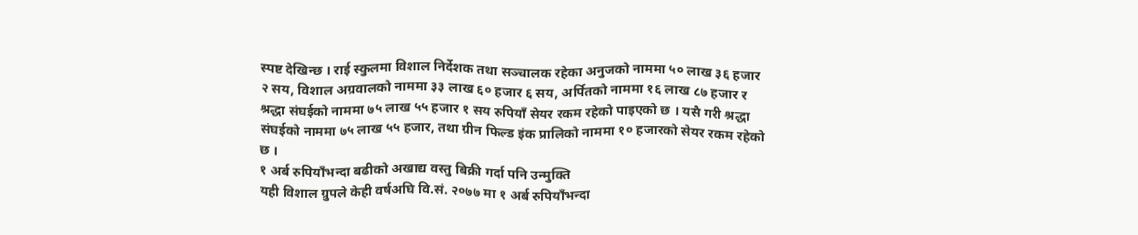स्पष्ट देखिन्छ । राई स्कुलमा विशाल निर्देशक तथा सञ्चालक रहेका अनुजको नाममा ५० लाख ३६ हजार २ सय, विशाल अग्रवालको नाममा ३३ लाख ६० हजार ६ सय, अर्पितको नाममा १६ लाख ८७ हजार र श्रद्धा संघईको नाममा ७५ लाख ५५ हजार १ सय रुपियाँ सेयर रकम रहेको पाइएको छ । यसै गरी श्रद्धा संघईको नाममा ७५ लाख ५५ हजार, तथा ग्रीन फिल्ड इंक प्रालिको नाममा १० हजारको सेयर रकम रहेको छ ।
१ अर्ब रुपियाँभन्दा बढीको अखाद्य वस्तु बिक्री गर्दा पनि उन्मुक्ति
यही विशाल ग्रुपले केही वर्षअघि वि.सं. २०७७ मा १ अर्ब रुपियाँभन्दा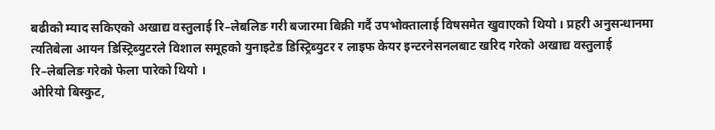बढीको म्याद सकिएको अखाद्य वस्तुलाई रि–लेबलिङ गरी बजारमा बिक्री गर्दै उपभोक्तालाई विषसमेत खुवाएको थियो । प्रहरी अनुसन्धानमा त्यतिबेला आयन डिस्ट्रिब्युटरले विशाल समूहको युनाइटेड डिस्ट्रिब्युटर र लाइफ केयर इन्टरनेसनलबाट खरिद गरेको अखाद्य वस्तुलाई रि–लेबलिङ गरेको फेला पारेको थियो ।
ओरियो बिस्कुट,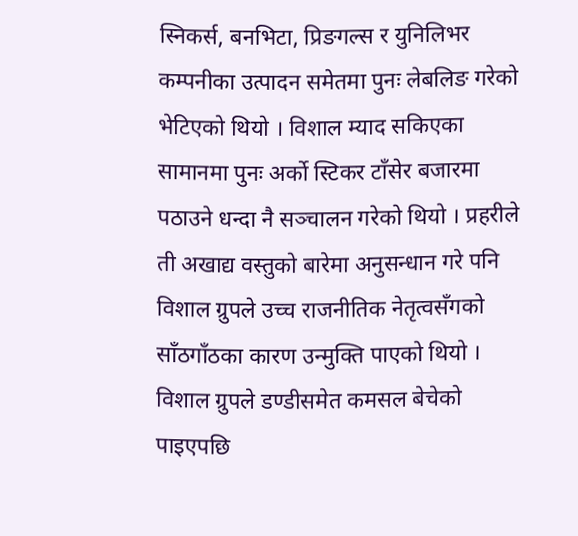स्निकर्स, बनभिटा, प्रिङगल्स र युनिलिभर कम्पनीका उत्पादन समेतमा पुनः लेबलिङ गरेको भेटिएको थियो । विशाल म्याद सकिएका सामानमा पुनः अर्को स्टिकर टाँसेर बजारमा पठाउने धन्दा नै सञ्चालन गरेको थियो । प्रहरीले ती अखाद्य वस्तुको बारेमा अनुसन्धान गरे पनि विशाल ग्रुपले उच्च राजनीतिक नेतृत्वसँगको साँठगाँठका कारण उन्मुक्ति पाएको थियो । विशाल ग्रुपले डण्डीसमेत कमसल बेचेको पाइएपछि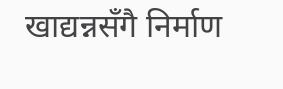खाद्यन्नसँगै निर्माण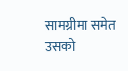सामग्रीमा समेत उसको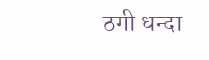ठगी धन्दा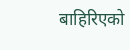बाहिरिएको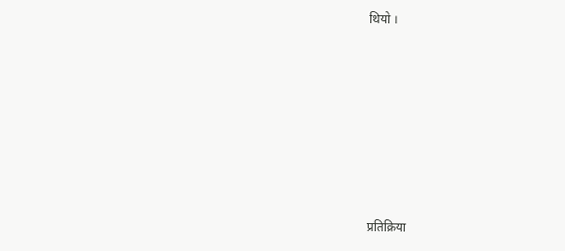थियो ।











प्रतिक्रिया